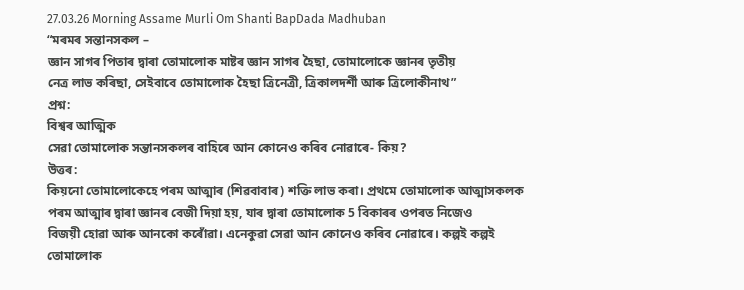27.03.26 Morning Assame Murli Om Shanti BapDada Madhuban
“মৰমৰ সন্তানসকল –
জ্ঞান সাগৰ পিতাৰ দ্বাৰা তোমালোক মাষ্টৰ জ্ঞান সাগৰ হৈছা, তোমালোকে জ্ঞানৰ তৃতীয়
নেত্ৰ লাভ কৰিছা, সেইবাবে তোমালোক হৈছা ত্ৰিনেত্ৰী, ত্ৰিকালদৰ্শী আৰু ত্ৰিলোকীনাথ”
প্ৰশ্ন:
বিশ্বৰ আত্মিক
সেৱা তোমালোক সন্তানসকলৰ বাহিৰে আন কোনেও কৰিব নোৱাৰে- কিয়?
উত্তৰ:
কিয়নো তোমালোকেহে পৰম আত্মাৰ (শিৱবাবাৰ) শক্তি লাভ কৰা। প্ৰথমে তোমালোক আত্মাসকলক
পৰম আত্মাৰ দ্বাৰা জ্ঞানৰ বেজী দিয়া হয়, যাৰ দ্বাৰা তোমালোক 5 বিকাৰৰ ওপৰত নিজেও
বিজয়ী হোৱা আৰু আনকো কৰোঁৱা। এনেকুৱা সেৱা আন কোনেও কৰিব নোৱাৰে। কল্পই কল্পই
তোমালোক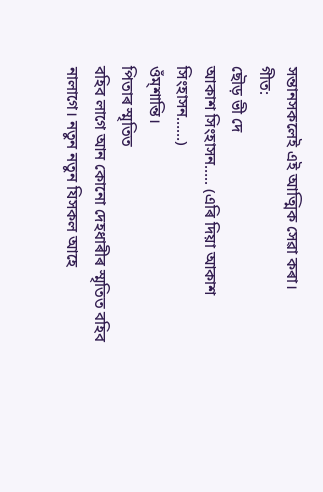সন্তানসকলেই এই আত্মিক সেৱা কৰা।
গীত:
ছৌড় ভী দে
আকাশ সিংহাসন….. (এৰি দিয়া আকাশ সিংহাসন……)
ওঁম্শান্তি।
পিতাৰ স্মৃতিত
বহিব লাগে আন কোনো দেহধাৰীৰ স্মৃতিত বহিব নালাগে। নতুন নতুন যিসকল আহে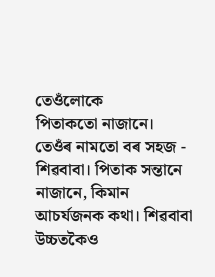তেওঁলোকে
পিতাকতো নাজানে। তেওঁৰ নামতো বৰ সহজ - শিৱবাবা। পিতাক সন্তানে নাজানে, কিমান
আচৰ্যজনক কথা। শিৱবাবা উচ্চতকৈও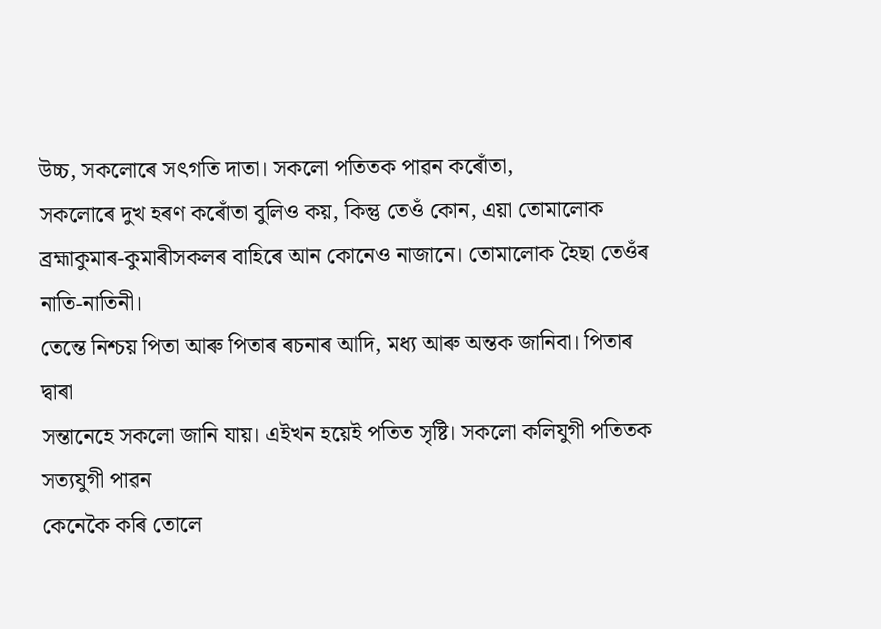উচ্চ, সকলোৰে সৎগতি দাতা। সকলো পতিতক পাৱন কৰোঁতা,
সকলোৰে দুখ হৰণ কৰোঁতা বুলিও কয়, কিন্তু তেওঁ কোন, এয়া তোমালোক
ব্ৰহ্মাকুমাৰ-কুমাৰীসকলৰ বাহিৰে আন কোনেও নাজানে। তোমালোক হৈছা তেওঁৰ নাতি-নাতিনী।
তেন্তে নিশ্চয় পিতা আৰু পিতাৰ ৰচনাৰ আদি, মধ্য আৰু অন্তক জানিবা। পিতাৰ দ্বাৰা
সন্তানেহে সকলো জানি যায়। এইখন হয়েই পতিত সৃষ্টি। সকলো কলিযুগী পতিতক সত্যযুগী পাৱন
কেনেকৈ কৰি তোলে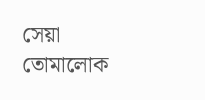সেয়া তোমালোক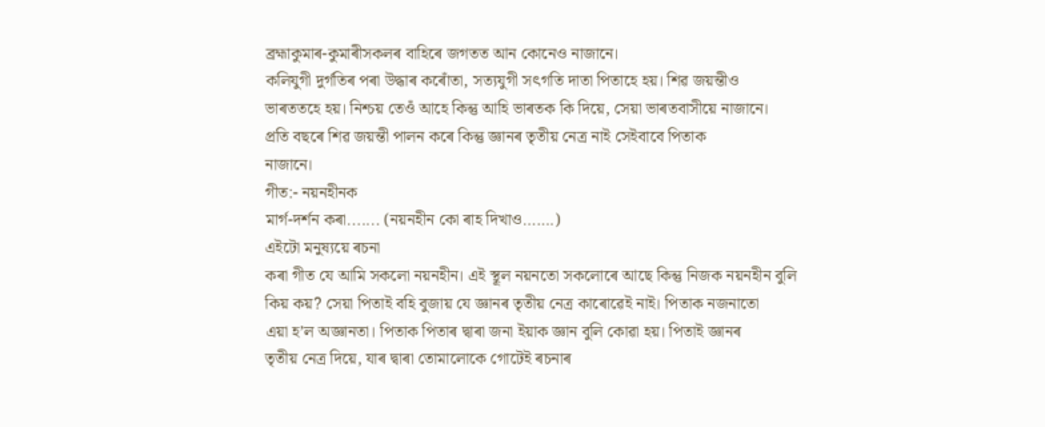ব্ৰহ্মাকুমাৰ-কুমাৰীসকলৰ বাহিৰে জগতত আন কোনেও নাজানে।
কলিযুগী দুৰ্গতিৰ পৰা উদ্ধাৰ কৰোঁতা, সত্যযুগী সৎগতি দাতা পিতাহে হয়। শিৱ জয়ন্তীও
ভাৰততহে হয়। নিশ্চয় তেওঁ আহে কিন্তু আহি ভাৰতক কি দিয়ে, সেয়া ভাৰতবাসীয়ে নাজানে।
প্ৰতি বছৰে শিৱ জয়ন্তী পালন কৰে কিন্তু জ্ঞানৰ তৃতীয় নেত্ৰ নাই সেইবাবে পিতাক
নাজানে।
গীত:- নয়নহীনক
মাৰ্গ-দৰ্শন কৰা....... (নয়নহীন কো ৰাহ দিখাও…….)
এইটো মনুষ্যয়ে ৰচনা
কৰা গীত যে আমি সকলো নয়নহীন। এই স্থূল নয়নতো সকলোৰে আছে কিন্তু নিজক নয়নহীন বুলি
কিয় কয়? সেয়া পিতাই বহি বুজায় যে জ্ঞানৰ তৃতীয় নেত্ৰ কাৰোৱেই নাই। পিতাক নজনাতো
এয়া হ’ল অজ্ঞানতা। পিতাক পিতাৰ দ্বাৰা জনা ইয়াক জ্ঞান বুলি কোৱা হয়। পিতাই জ্ঞানৰ
তৃতীয় নেত্ৰ দিয়ে, যাৰ দ্বাৰা তোমালোকে গোটেই ৰচনাৰ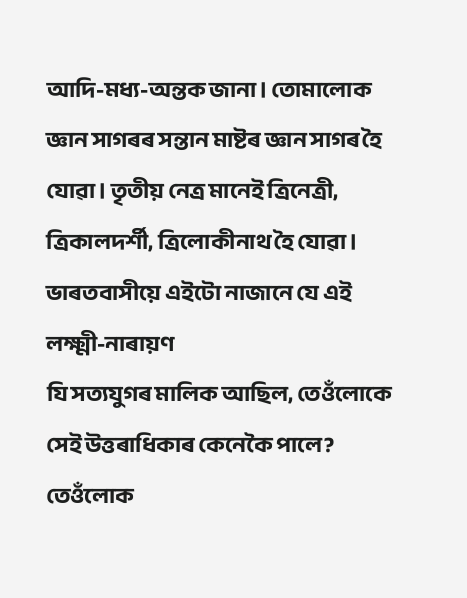আদি-মধ্য-অন্তক জানা। তোমালোক
জ্ঞান সাগৰৰ সন্তান মাষ্টৰ জ্ঞান সাগৰ হৈ যোৱা। তৃতীয় নেত্ৰ মানেই ত্ৰিনেত্ৰী,
ত্ৰিকালদৰ্শী, ত্ৰিলোকীনাথ হৈ যোৱা। ভাৰতবাসীয়ে এইটো নাজানে যে এই লক্ষ্মী-নাৰায়ণ
যি সত্যযুগৰ মালিক আছিল, তেওঁলোকে সেই উত্তৰাধিকাৰ কেনেকৈ পালে? তেওঁলোক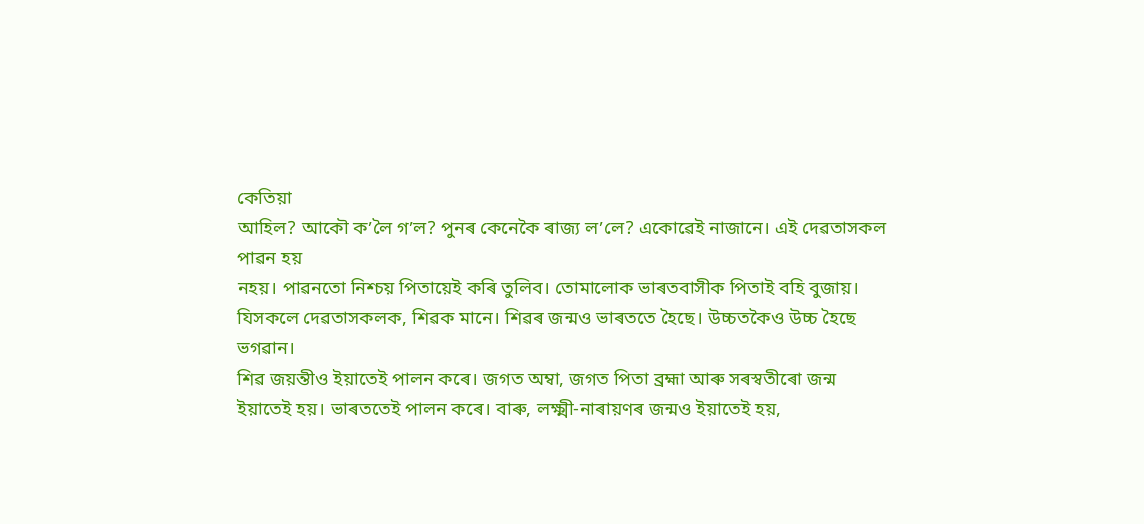কেতিয়া
আহিল? আকৌ ক’লৈ গ’ল? পুনৰ কেনেকৈ ৰাজ্য ল’লে? একোৱেই নাজানে। এই দেৱতাসকল পাৱন হয়
নহয়। পাৱনতো নিশ্চয় পিতায়েই কৰি তুলিব। তোমালোক ভাৰতবাসীক পিতাই বহি বুজায়।
যিসকলে দেৱতাসকলক, শিৱক মানে। শিৱৰ জন্মও ভাৰততে হৈছে। উচ্চতকৈও উচ্চ হৈছে ভগৱান।
শিৱ জয়ন্তীও ইয়াতেই পালন কৰে। জগত অম্বা, জগত পিতা ব্ৰহ্মা আৰু সৰস্বতীৰো জন্ম
ইয়াতেই হয়। ভাৰততেই পালন কৰে। বাৰু, লক্ষ্মী-নাৰায়ণৰ জন্মও ইয়াতেই হয়,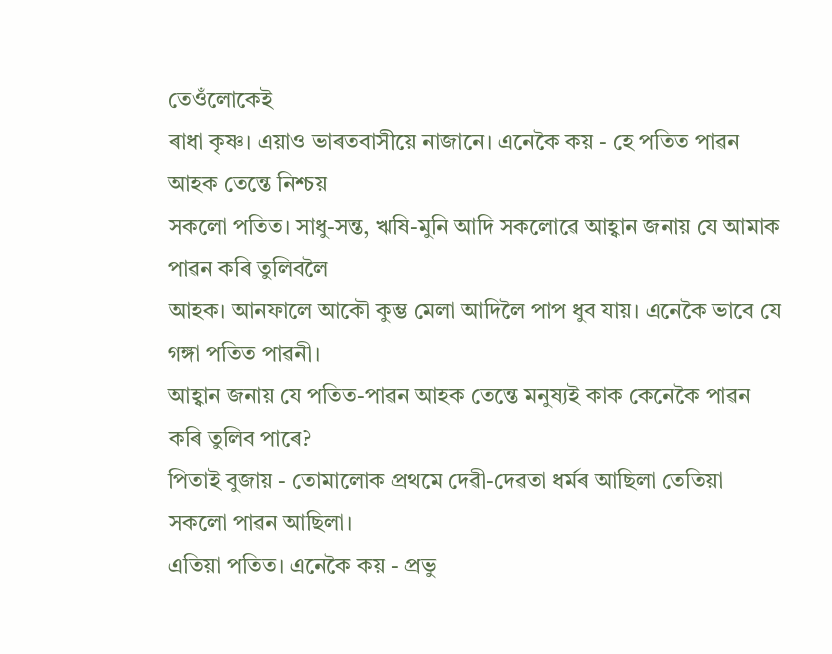তেওঁলোকেই
ৰাধা কৃষ্ণ। এয়াও ভাৰতবাসীয়ে নাজানে। এনেকৈ কয় - হে পতিত পাৱন আহক তেন্তে নিশ্চয়
সকলো পতিত। সাধু-সন্ত, ঋষি-মুনি আদি সকলোৱে আহ্বান জনায় যে আমাক পাৱন কৰি তুলিবলৈ
আহক। আনফালে আকৌ কুম্ভ মেলা আদিলৈ পাপ ধুব যায়। এনেকৈ ভাবে যে গঙ্গা পতিত পাৱনী।
আহ্বান জনায় যে পতিত-পাৱন আহক তেন্তে মনুষ্যই কাক কেনেকৈ পাৱন কৰি তুলিব পাৰে?
পিতাই বুজায় - তোমালোক প্ৰথমে দেৱী-দেৱতা ধৰ্মৰ আছিলা তেতিয়া সকলো পাৱন আছিলা।
এতিয়া পতিত। এনেকৈ কয় - প্ৰভু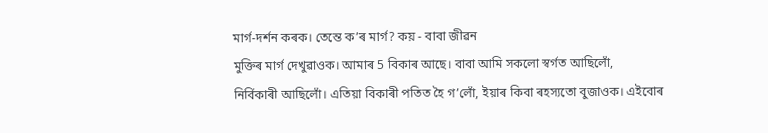মাৰ্গ-দৰ্শন কৰক। তেন্তে ক’ৰ মাৰ্গ? কয় - বাবা জীৱন
মুক্তিৰ মাৰ্গ দেখুৱাওক। আমাৰ 5 বিকাৰ আছে। বাবা আমি সকলো স্বৰ্গত আছিলোঁ,
নিৰ্বিকাৰী আছিলোঁ। এতিয়া বিকাৰী পতিত হৈ গ’লোঁ, ইয়াৰ কিবা ৰহস্যতো বুজাওক। এইবোৰ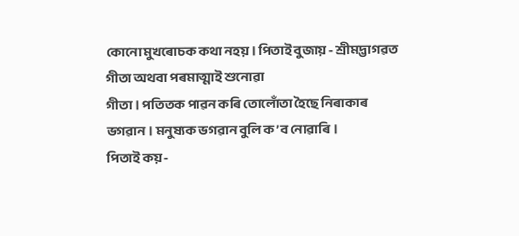কোনো মুখৰোচক কথা নহয়। পিতাই বুজায় - শ্ৰীমদ্ভাগৱত গীতা অথবা পৰমাত্মাই শুনোৱা
গীতা। পতিতক পাৱন কৰি তোলোঁতা হৈছে নিৰাকাৰ ভগৱান। মনুষ্যক ভগৱান বুলি ক’ব নোৱাৰি।
পিতাই কয় -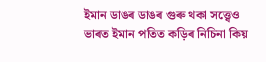ইমান ডাঙৰ ডাঙৰ গুৰু থকা সত্ত্বেও ভাৰত ইমান পতিত কড়িৰ নিচিনা কিয়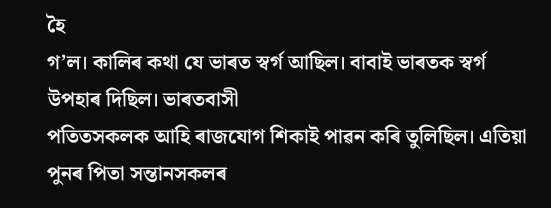হৈ
গ’ল। কালিৰ কথা যে ভাৰত স্বৰ্গ আছিল। বাবাই ভাৰতক স্বৰ্গ উপহাৰ দিছিল। ভাৰতবাসী
পতিতসকলক আহি ৰাজযোগ শিকাই পাৱন কৰি তুলিছিল। এতিয়া পুনৰ পিতা সন্তানসকলৰ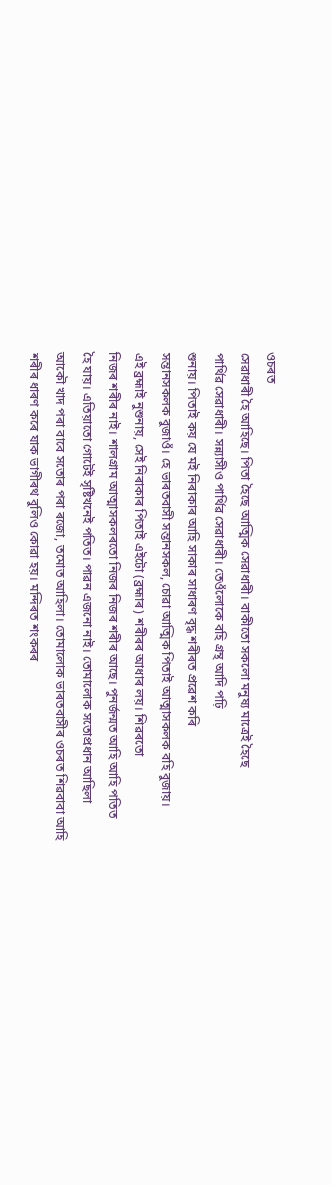ওচৰত
সেৱাধাৰী হৈ আহিছে। পিতা হৈছে আত্মিক সেৱাধাৰী। বাকীতো সকলো মনুষ্য মাত্ৰেই হৈছে
পাৰ্থিৱ সেৱাধাৰী। সন্ন্যাসীও পাৰ্থিৱ সেৱাধাৰী। তেওঁলোকে বহি গ্ৰন্থ আদি পঢ়ি
শুনায়। পিতাই কয় যে মই নিৰাকাৰ আহি সাকাৰ সাধাৰণ বৃদ্ধ শৰীৰত প্ৰৱেশ কৰি
সন্তানসকলক বুজাওঁ। হে ভাৰতবাসী সন্তানসকল, চোৱা আত্মিক পিতাই আত্মাসকলক বহি বুজায়।
এই ব্ৰহ্মাই নুশুনায়, সেই নিৰাকাৰ পিতাই এইটো (ব্ৰহ্মাৰ) শৰীৰৰ আধাৰ লয়। শিৱৰতো
নিজৰ শৰীৰ নাই। শালগ্ৰাম আত্মাসকলৰতো নিজৰ নিজৰ শৰীৰ আছে। পুনৰ্জন্মত আহি আহি পতিত
হৈ যায়। এতিয়াতো গোটেই সৃষ্টিখনেই পতিত। পাৱন এজনো নাই। তোমালোক সতোপ্ৰধান আছিলা
আকৌ খাদ পৰা বাবে সতোৰ পৰা ৰজো, তমোত আহিলা। তোমালোক ভাৰতবাসীৰ ওচৰত শিৱবাবা আহি
শৰীৰ ধাৰণ কৰে যাক ভাগীৰথ বুলিও কোৱা হয়। মন্দিৰত শংকৰৰ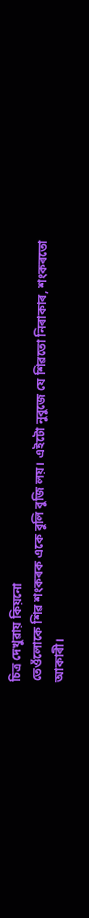চিত্ৰ দেখুৱায় কিয়নো
তেওঁলোকে শিৱ শংকৰক একে বুলি বুজি লয়। এইটো নুবুজে যে শিৱতো নিৰাকাৰ, শংকৰতো আকাৰী।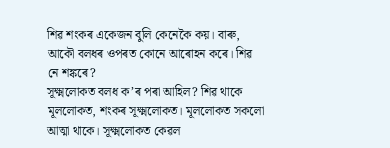শিৱ শংকৰ একেজন বুলি কেনেকৈ কয়। বাৰু, আকৌ বলধৰ ওপৰত কোনে আৰোহন কৰে। শিৱ নে শঙ্কৰে?
সূক্ষ্মলোকত বলধ ক’ৰ পৰা আহিল? শিৱ থাকে মূললোকত, শংকৰ সূক্ষ্মলোকত। মূললোকত সকলো
আত্মা থাকে। সূক্ষ্মলোকত কেৱল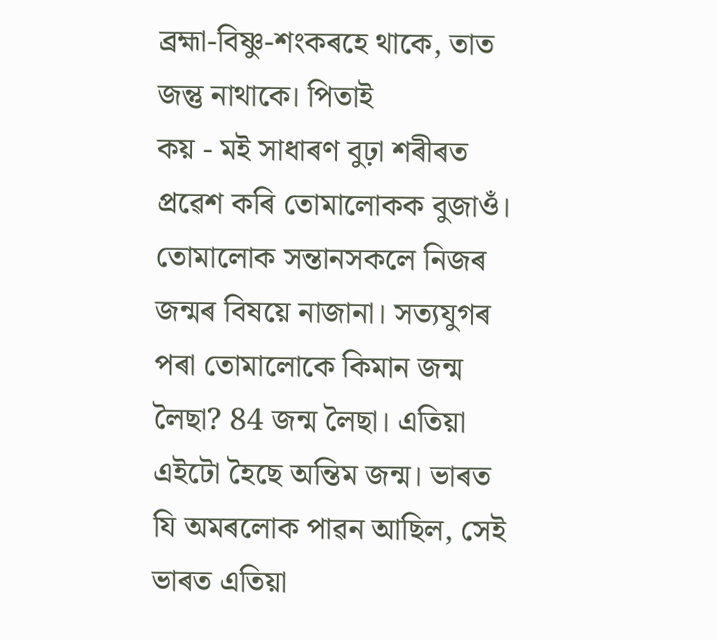ব্ৰহ্মা-বিষ্ণু-শংকৰহে থাকে, তাত জন্তু নাথাকে। পিতাই
কয় - মই সাধাৰণ বুঢ়া শৰীৰত প্ৰৱেশ কৰি তোমালোকক বুজাওঁ। তোমালোক সন্তানসকলে নিজৰ
জন্মৰ বিষয়ে নাজানা। সত্যযুগৰ পৰা তোমালোকে কিমান জন্ম লৈছা? 84 জন্ম লৈছা। এতিয়া
এইটো হৈছে অন্তিম জন্ম। ভাৰত যি অমৰলোক পাৱন আছিল, সেই ভাৰত এতিয়া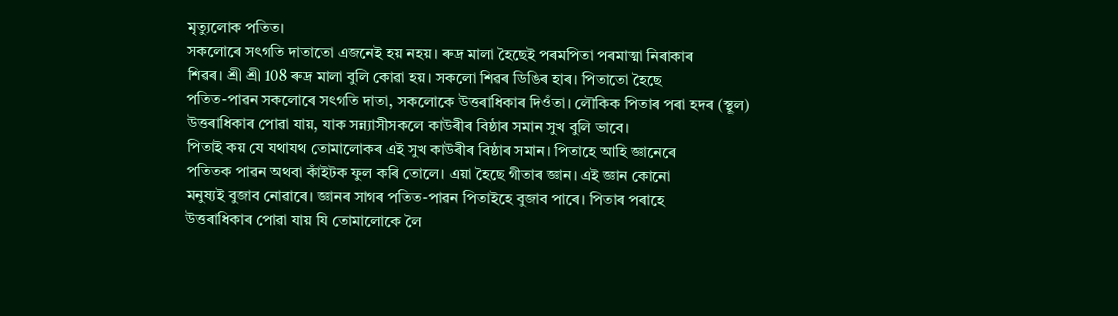মৃত্যুলোক পতিত।
সকলোৰে সৎগতি দাতাতো এজনেই হয় নহয়। ৰুদ্ৰ মালা হৈছেই পৰমপিতা পৰমাত্মা নিৰাকাৰ
শিৱৰ। শ্ৰী শ্ৰী 108 ৰুদ্ৰ মালা বুলি কোৱা হয়। সকলো শিৱৰ ডিঙিৰ হাৰ। পিতাতো হৈছে
পতিত-পাৱন সকলোৰে সৎগতি দাতা, সকলোকে উত্তৰাধিকাৰ দিওঁতা। লৌকিক পিতাৰ পৰা হদৰ (স্থূল)
উত্তৰাধিকাৰ পোৱা যায়, যাক সন্ন্যাসীসকলে কাউৰীৰ বিষ্ঠাৰ সমান সুখ বুলি ভাবে।
পিতাই কয় যে যথাযথ তোমালোকৰ এই সুখ কাউৰীৰ বিষ্ঠাৰ সমান। পিতাহে আহি জ্ঞানেৰে
পতিতক পাৱন অথবা কাঁইটক ফুল কৰি তোলে। এয়া হৈছে গীতাৰ জ্ঞান। এই জ্ঞান কোনো
মনুষ্যই বুজাব নোৱাৰে। জ্ঞানৰ সাগৰ পতিত-পাৱন পিতাইহে বুজাব পাৰে। পিতাৰ পৰাহে
উত্তৰাধিকাৰ পোৱা যায় যি তোমালোকে লৈ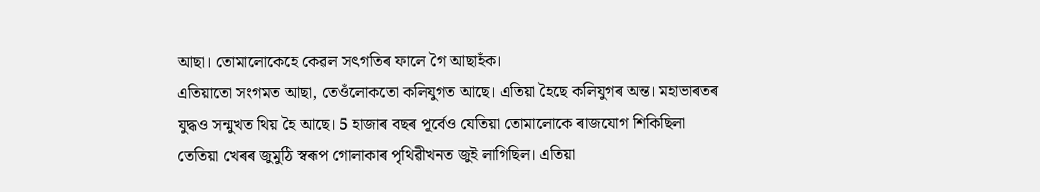আছা। তোমালোকেহে কেৱল সৎগতিৰ ফালে গৈ আছাহঁক।
এতিয়াতো সংগমত আছা, তেওঁলোকতো কলিযুগত আছে। এতিয়া হৈছে কলিযুগৰ অন্ত। মহাভাৰতৰ
যুদ্ধও সন্মুখত থিয় হৈ আছে। 5 হাজাৰ বছৰ পূৰ্বেও যেতিয়া তোমালোকে ৰাজযোগ শিকিছিলা
তেতিয়া খেৰৰ জুমুঠি স্বৰূপ গোলাকাৰ পৃথিৱীখনত জুই লাগিছিল। এতিয়া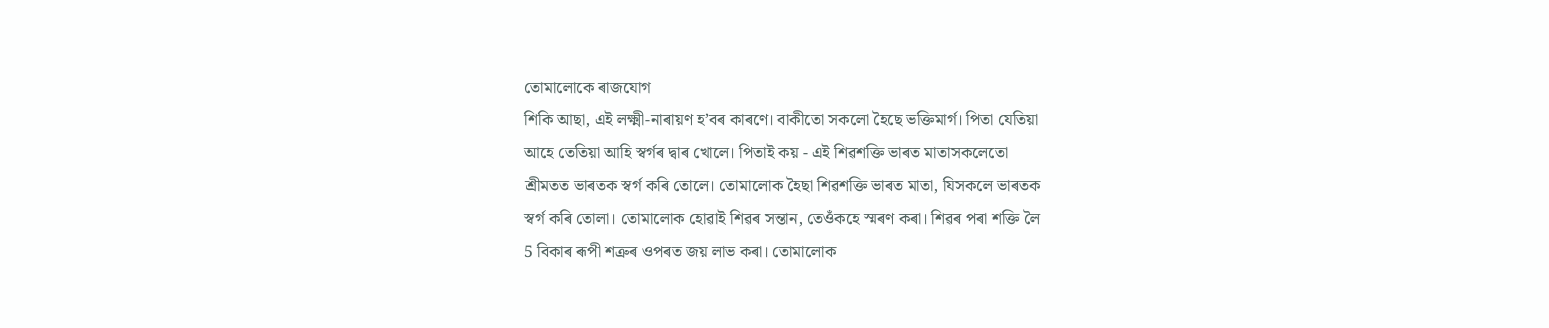তোমালোকে ৰাজযোগ
শিকি আছা, এই লক্ষ্মী-নাৰায়ণ হ’বৰ কাৰণে। বাকীতো সকলো হৈছে ভক্তিমাৰ্গ। পিতা যেতিয়া
আহে তেতিয়া আহি স্বৰ্গৰ দ্বাৰ খোলে। পিতাই কয় - এই শিৱশক্তি ভাৰত মাতাসকলেতো
শ্ৰীমতত ভাৰতক স্বৰ্গ কৰি তোলে। তোমালোক হৈছা শিৱশক্তি ভাৰত মাতা, যিসকলে ভাৰতক
স্বৰ্গ কৰি তোলা। তোমালোক হোৱাই শিৱৰ সন্তান, তেওঁকহে স্মৰণ কৰা। শিৱৰ পৰা শক্তি লৈ
5 বিকাৰ ৰূপী শত্ৰুৰ ওপৰত জয় লাভ কৰা। তোমালোক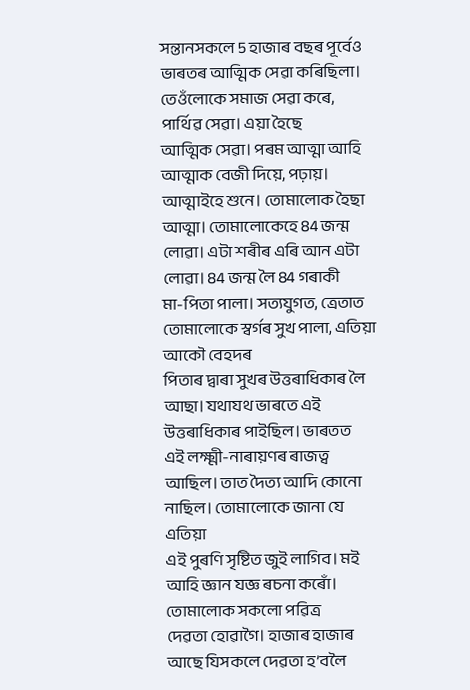সন্তানসকলে 5 হাজাৰ বছৰ পূৰ্বেও
ভাৰতৰ আত্মিক সেৱা কৰিছিলা। তেওঁলোকে সমাজ সেৱা কৰে, পাৰ্থিৱ সেৱা। এয়া হৈছে
আত্মিক সেৱা। পৰম আত্মা আহি আত্মাক বেজী দিয়ে, পঢ়ায়। আত্মাইহে শুনে। তোমালোক হৈছা
আত্মা। তোমালোকেহে 84 জন্ম লোৱা। এটা শৰীৰ এৰি আন এটা লোৱা। 84 জন্ম লৈ 84 গৰাকী
মা-পিতা পালা। সত্যযুগত, ত্ৰেতাত তোমালোকে স্বৰ্গৰ সুখ পালা, এতিয়া আকৌ বেহদৰ
পিতাৰ দ্বাৰা সুখৰ উত্তৰাধিকাৰ লৈ আছা। যথাযথ ভাৰতে এই উত্তৰাধিকাৰ পাইছিল। ভাৰতত
এই লক্ষ্মী-নাৰায়ণৰ ৰাজত্ব আছিল। তাত দৈত্য আদি কোনো নাছিল। তোমালোকে জানা যে এতিয়া
এই পুৰণি সৃষ্টিত জুই লাগিব। মই আহি জ্ঞান যজ্ঞ ৰচনা কৰোঁ। তোমালোক সকলো পৱিত্ৰ
দেৱতা হোৱাগৈ। হাজাৰ হাজাৰ আছে যিসকলে দেৱতা হ’বলৈ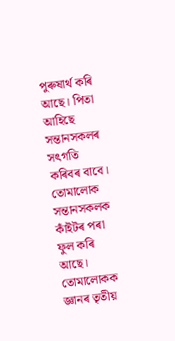পুৰুষাৰ্থ কৰি আছে। পিতা আহিছে
সন্তানসকলৰ সৎগতি কৰিবৰ বাবে। তোমালোক সন্তানসকলক কাঁইটৰ পৰা ফুল কৰি আছে। তোমালোকক
জ্ঞানৰ তৃতীয়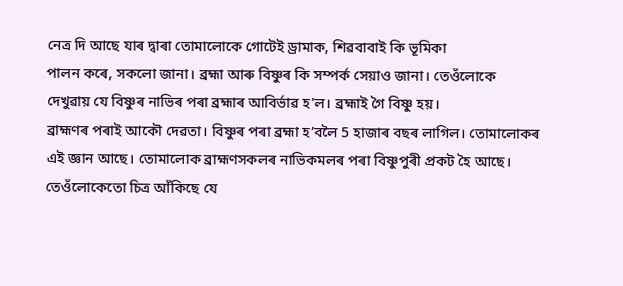নেত্ৰ দি আছে যাৰ দ্বাৰা তোমালোকে গোটেই ড্ৰামাক, শিৱবাবাই কি ভূমিকা
পালন কৰে, সকলো জানা। ব্ৰহ্মা আৰু বিষ্ণুৰ কি সম্পৰ্ক সেয়াও জানা। তেওঁলোকে
দেখুৱায় যে বিষ্ণুৰ নাভিৰ পৰা ব্ৰহ্মাৰ আবিৰ্ভাৱ হ’ল। ব্ৰহ্মাই গৈ বিষ্ণু হয়।
ব্ৰাহ্মণৰ পৰাই আকৌ দেৱতা। বিষ্ণুৰ পৰা ব্ৰহ্মা হ’বলৈ 5 হাজাৰ বছৰ লাগিল। তোমালোকৰ
এই জ্ঞান আছে। তোমালোক ব্ৰাহ্মণসকলৰ নাভিকমলৰ পৰা বিষ্ণুপুৰী প্ৰকট হৈ আছে।
তেওঁলোকেতো চিত্ৰ আঁকিছে যে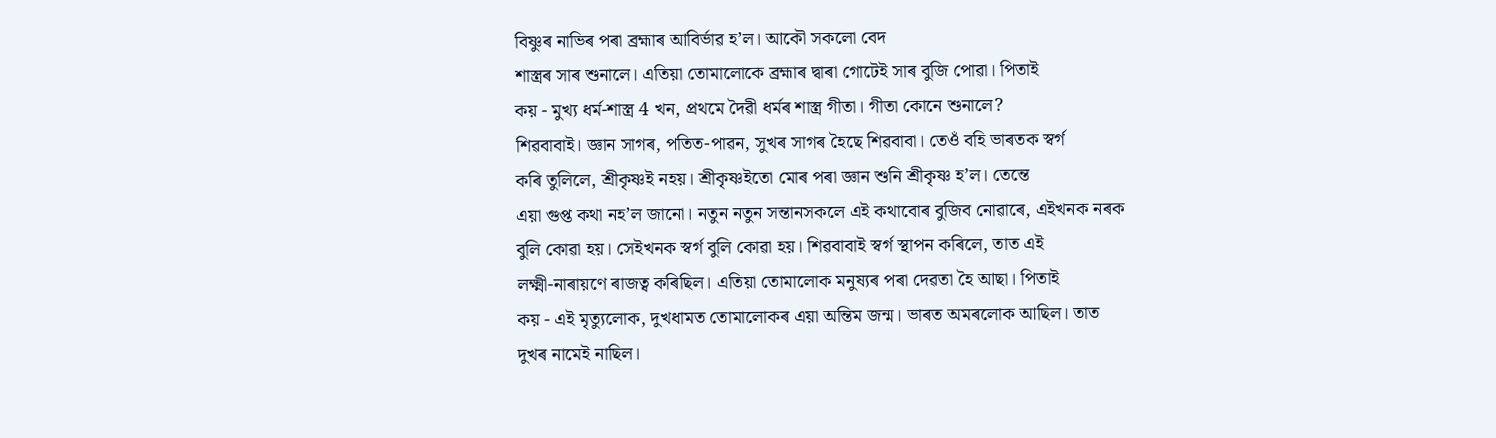বিষ্ণুৰ নাভিৰ পৰা ব্ৰহ্মাৰ আবিৰ্ভাৱ হ’ল। আকৌ সকলো বেদ
শাস্ত্ৰৰ সাৰ শুনালে। এতিয়া তোমালোকে ব্ৰহ্মাৰ দ্বাৰা গোটেই সাৰ বুজি পোৱা। পিতাই
কয় - মুখ্য ধৰ্ম-শাস্ত্ৰ 4 খন, প্ৰথমে দৈৱী ধৰ্মৰ শাস্ত্ৰ গীতা। গীতা কোনে শুনালে?
শিৱবাবাই। জ্ঞান সাগৰ, পতিত-পাৱন, সুখৰ সাগৰ হৈছে শিৱবাবা। তেওঁ বহি ভাৰতক স্বৰ্গ
কৰি তুলিলে, শ্ৰীকৃষ্ণই নহয়। শ্ৰীকৃষ্ণইতো মোৰ পৰা জ্ঞান শুনি শ্ৰীকৃষ্ণ হ’ল। তেন্তে
এয়া গুপ্ত কথা নহ’ল জানো। নতুন নতুন সন্তানসকলে এই কথাবোৰ বুজিব নোৱাৰে, এইখনক নৰক
বুলি কোৱা হয়। সেইখনক স্বৰ্গ বুলি কোৱা হয়। শিৱবাবাই স্বৰ্গ স্থাপন কৰিলে, তাত এই
লক্ষ্মী-নাৰায়ণে ৰাজত্ব কৰিছিল। এতিয়া তোমালোক মনুষ্যৰ পৰা দেৱতা হৈ আছা। পিতাই
কয় - এই মৃত্যুলোক, দুখধামত তোমালোকৰ এয়া অন্তিম জন্ম। ভাৰত অমৰলোক আছিল। তাত
দুখৰ নামেই নাছিল।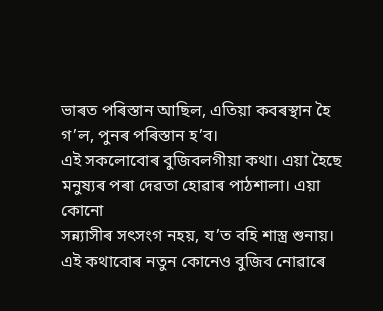ভাৰত পৰিস্তান আছিল, এতিয়া কবৰস্থান হৈ গ’ল, পুনৰ পৰিস্তান হ’ব।
এই সকলোবোৰ বুজিবলগীয়া কথা। এয়া হৈছে মনুষ্যৰ পৰা দেৱতা হোৱাৰ পাঠশালা। এয়া কোনো
সন্ন্যাসীৰ সৎসংগ নহয়, য’ত বহি শাস্ত্ৰ শুনায়। এই কথাবোৰ নতুন কোনেও বুজিব নোৱাৰে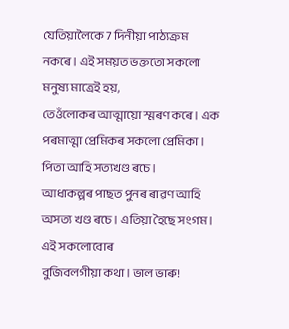যেতিয়ালৈকে 7 দিনীয়া পাঠ্যক্ৰম নকৰে। এই সময়ত ভক্ততো সকলো মনুষ্য মাত্ৰেই হয়,
তেওঁলোকৰ আত্মায়ো স্মৰণ কৰে। এক পৰমাত্মা প্ৰেমিকৰ সকলো প্ৰেমিকা।
পিতা আহি সত্যখণ্ড ৰচে।
আধাকল্পৰ পাছত পুনৰ ৰাৱণ আহি অসত্য খণ্ড ৰচে। এতিয়া হৈছে সংগম। এই সকলোবোৰ
বুজিবলগীয়া কথা। ভাল ভাৰু!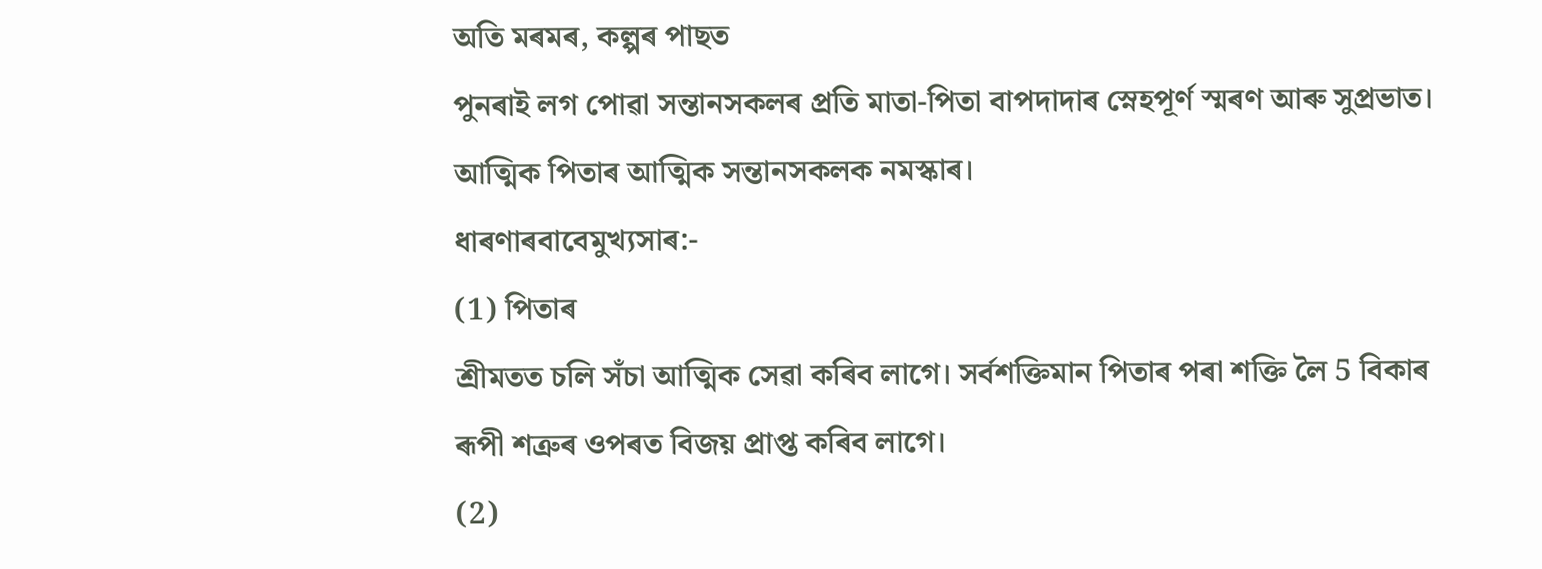অতি মৰমৰ, কল্পৰ পাছত
পুনৰাই লগ পোৱা সন্তানসকলৰ প্ৰতি মাতা-পিতা বাপদাদাৰ স্নেহপূৰ্ণ স্মৰণ আৰু সুপ্ৰভাত।
আত্মিক পিতাৰ আত্মিক সন্তানসকলক নমস্কাৰ।
ধাৰণাৰবাবেমুখ্যসাৰ:-
(1) পিতাৰ
শ্ৰীমতত চলি সঁচা আত্মিক সেৱা কৰিব লাগে। সৰ্বশক্তিমান পিতাৰ পৰা শক্তি লৈ 5 বিকাৰ
ৰূপী শত্ৰুৰ ওপৰত বিজয় প্ৰাপ্ত কৰিব লাগে।
(2)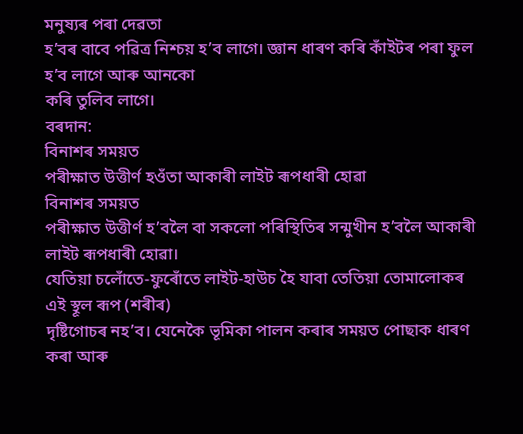মনুষ্যৰ পৰা দেৱতা
হ’বৰ বাবে পৱিত্ৰ নিশ্চয় হ’ব লাগে। জ্ঞান ধাৰণ কৰি কাঁইটৰ পৰা ফুল হ’ব লাগে আৰু আনকো
কৰি তুলিব লাগে।
বৰদান:
বিনাশৰ সময়ত
পৰীক্ষাত উত্তীৰ্ণ হওঁতা আকাৰী লাইট ৰূপধাৰী হোৱা
বিনাশৰ সময়ত
পৰীক্ষাত উত্তীৰ্ণ হ’বলৈ বা সকলো পৰিস্থিতিৰ সন্মুখীন হ’বলৈ আকাৰী লাইট ৰূপধাৰী হোৱা।
যেতিয়া চলোঁতে-ফুৰোঁতে লাইট-হাউচ হৈ যাবা তেতিয়া তোমালোকৰ এই স্থূল ৰূপ (শৰীৰ)
দৃষ্টিগোচৰ নহ’ব। যেনেকৈ ভূমিকা পালন কৰাৰ সময়ত পোছাক ধাৰণ কৰা আৰু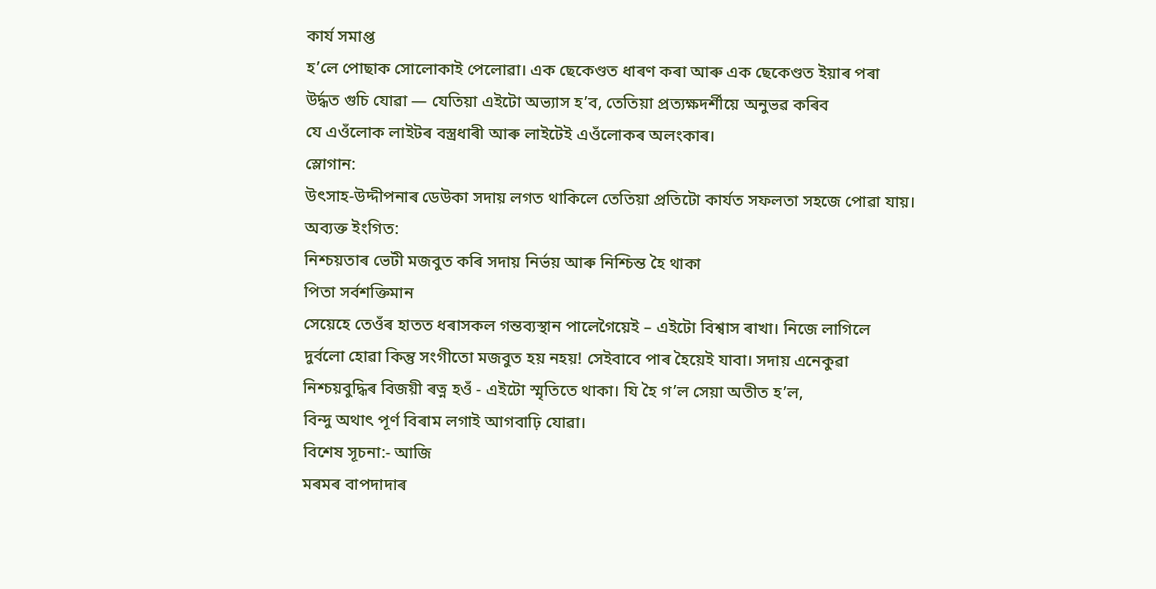কাৰ্য সমাপ্ত
হ’লে পোছাক সোলোকাই পেলোৱা। এক ছেকেণ্ডত ধাৰণ কৰা আৰু এক ছেকেণ্ডত ইয়াৰ পৰা
উৰ্দ্ধত গুচি যোৱা — যেতিয়া এইটো অভ্যাস হ’ব, তেতিয়া প্ৰত্যক্ষদৰ্শীয়ে অনুভৱ কৰিব
যে এওঁলোক লাইটৰ বস্ত্ৰধাৰী আৰু লাইটেই এওঁলোকৰ অলংকাৰ।
স্লোগান:
উৎসাহ-উদ্দীপনাৰ ডেউকা সদায় লগত থাকিলে তেতিয়া প্ৰতিটো কাৰ্যত সফলতা সহজে পোৱা যায়।
অব্যক্ত ইংগিত:
নিশ্চয়তাৰ ভেটী মজবুত কৰি সদায় নিৰ্ভয় আৰু নিশ্চিন্ত হৈ থাকা
পিতা সৰ্বশক্তিমান
সেয়েহে তেওঁৰ হাতত ধৰাসকল গন্তব্যস্থান পালেগৈয়েই – এইটো বিশ্বাস ৰাখা। নিজে লাগিলে
দুৰ্বলো হোৱা কিন্তু সংগীতো মজবুত হয় নহয়! সেইবাবে পাৰ হৈয়েই যাবা। সদায় এনেকুৱা
নিশ্চয়বুদ্ধিৰ বিজয়ী ৰত্ন হওঁ - এইটো স্মৃতিতে থাকা। যি হৈ গ’ল সেয়া অতীত হ’ল,
বিন্দু অথাৎ পূৰ্ণ বিৰাম লগাই আগবাঢ়ি যোৱা।
বিশেষ সূচনা:- আজি
মৰমৰ বাপদাদাৰ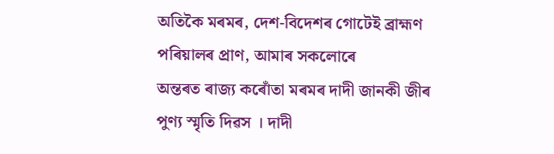অতিকৈ মৰমৰ, দেশ-বিদেশৰ গোটেই ব্ৰাহ্মণ পৰিয়ালৰ প্ৰাণ, আমাৰ সকলোৰে
অন্তৰত ৰাজ্য কৰোঁতা মৰমৰ দাদী জানকী জীৰ পুণ্য স্মৃতি দিৱস । দাদী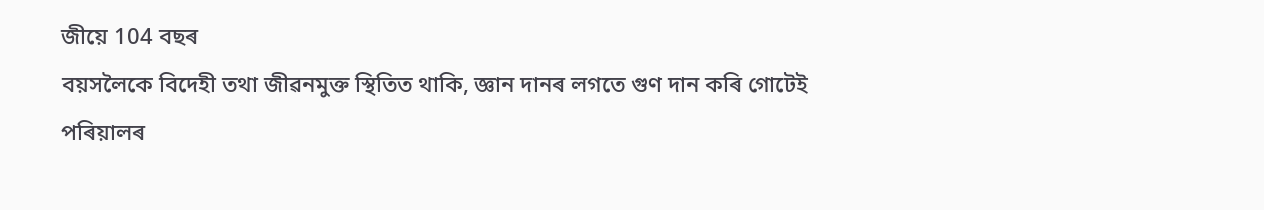জীয়ে 104 বছৰ
বয়সলৈকে বিদেহী তথা জীৱনমুক্ত স্থিতিত থাকি, জ্ঞান দানৰ লগতে গুণ দান কৰি গোটেই
পৰিয়ালৰ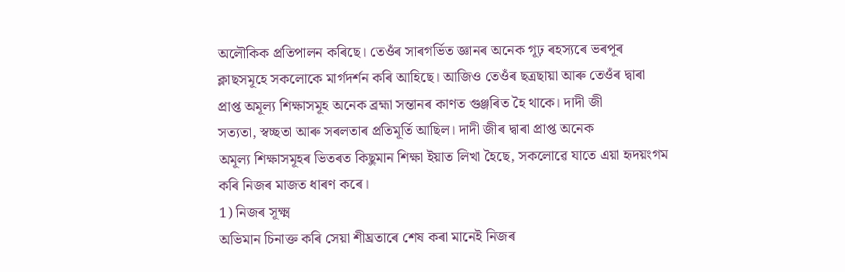অলৌকিক প্ৰতিপালন কৰিছে। তেওঁৰ সাৰগৰ্ভিত জ্ঞানৰ অনেক গূঢ় ৰহস্যৰে ভৰপূৰ
ক্লাছসমূহে সকলোকে মাৰ্গদৰ্শন কৰি আহিছে। আজিও তেওঁৰ ছত্ৰছায়া আৰু তেওঁৰ দ্বাৰা
প্ৰাপ্ত অমূল্য শিক্ষাসমূহ অনেক ব্ৰহ্মা সন্তানৰ কাণত গুঞ্জৰিত হৈ থাকে। দাদী জী
সত্যতা, স্বচ্ছতা আৰু সৰলতাৰ প্ৰতিমূৰ্তি আছিল। দাদী জীৰ দ্বাৰা প্ৰাপ্ত অনেক
অমূল্য শিক্ষাসমূহৰ ভিতৰত কিছুমান শিক্ষা ইয়াত লিখা হৈছে, সকলোৱে যাতে এয়া হৃদয়ংগম
কৰি নিজৰ মাজত ধাৰণ কৰে।
1) নিজৰ সূক্ষ্ম
অভিমান চিনাক্ত কৰি সেয়া শীঘ্ৰতাৰে শেষ কৰা মানেই নিজৰ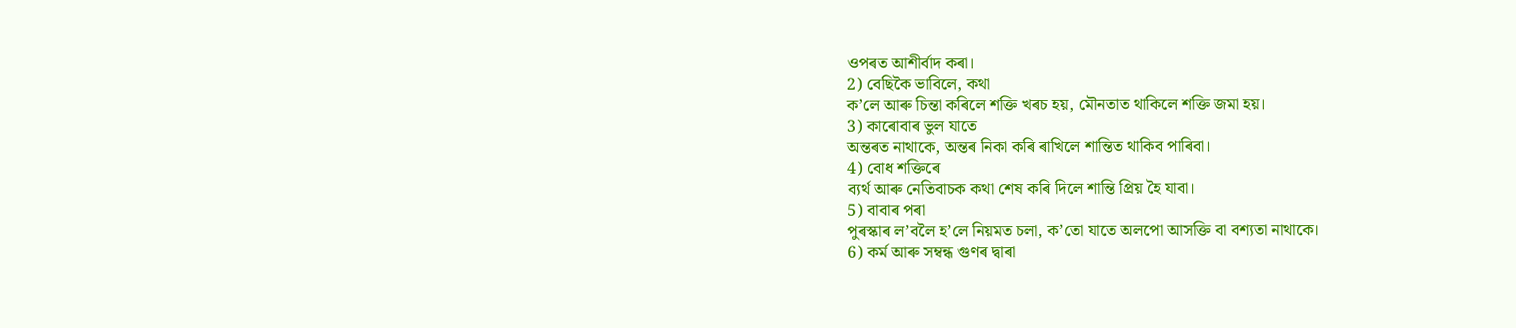ওপৰত আশীৰ্বাদ কৰা।
2) বেছিকৈ ভাবিলে, কথা
ক’লে আৰু চিন্তা কৰিলে শক্তি খৰচ হয়, মৌনতাত থাকিলে শক্তি জমা হয়।
3) কাৰোবাৰ ভুল যাতে
অন্তৰত নাথাকে, অন্তৰ নিকা কৰি ৰাখিলে শান্তিত থাকিব পাৰিবা।
4) বোধ শক্তিৰে
ব্যৰ্থ আৰু নেতিবাচক কথা শেষ কৰি দিলে শান্তি প্ৰিয় হৈ যাবা।
5) বাবাৰ পৰা
পুৰস্কাৰ ল’বলৈ হ’লে নিয়মত চলা, ক’তো যাতে অলপো আসক্তি বা বশ্যতা নাথাকে।
6) কৰ্ম আৰু সম্বন্ধ গুণৰ দ্বাৰা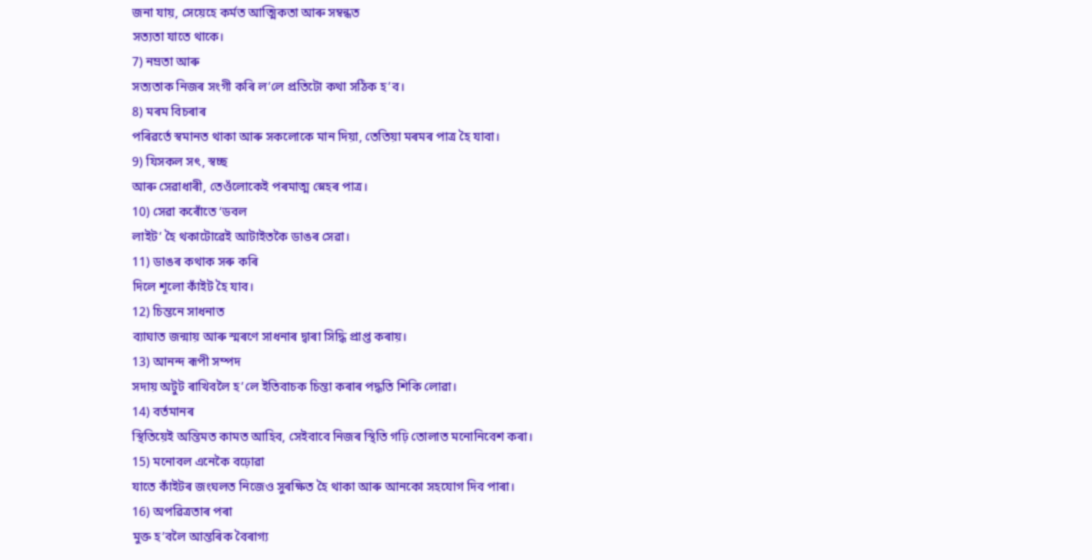জনা যায়, সেয়েহে কৰ্মত আত্মিকতা আৰু সম্বন্ধত
সত্যতা যাতে থাকে।
7) নম্ৰতা আৰু
সত্যতাক নিজৰ সংগী কৰি ল’লে প্ৰতিটো কথা সঠিক হ’ব।
8) মৰম বিচৰাৰ
পৰিৱৰ্তে স্বমানত থাকা আৰু সকলোকে মান দিয়া, তেতিয়া মৰমৰ পাত্ৰ হৈ যাবা।
9) যিসকল সৎ, স্বচ্ছ
আৰু সেৱাধাৰী, তেওঁলোকেই পৰমাত্ম স্নেহৰ পাত্ৰ।
10) সেৱা কৰোঁতে ‘ডবল
লাইট’ হৈ থকাটোৱেই আটাইতকৈ ডাঙৰ সেৱা।
11) ডাঙৰ কথাক সৰু কৰি
দিলে শূলো কাঁইট হৈ যাব।
12) চিন্তনে সাধনাত
ব্যাঘাত জন্মায় আৰু স্মৰণে সাধনাৰ দ্বাৰা সিদ্ধি প্ৰাপ্ত কৰায়।
13) আনন্দ ৰূপী সম্পদ
সদায় অটুট ৰাখিবলৈ হ’লে ইতিবাচক চিন্তা কৰাৰ পদ্ধতি শিকি লোৱা।
14) বৰ্তমানৰ
স্থিতিয়েই অন্তিমত কামত আহিব, সেইবাবে নিজৰ স্থিতি গঢ়ি তোলাত মনোনিবেশ কৰা।
15) মনোবল এনেকৈ বঢ়োৱা
যাতে কাঁইটৰ জংঘলত নিজেও সুৰক্ষিত হৈ থাকা আৰু আনকো সহযোগ দিব পাৰা।
16) অপৱিত্ৰতাৰ পৰা
মুক্ত হ’বলৈ আন্তৰিক বৈৰাগ্য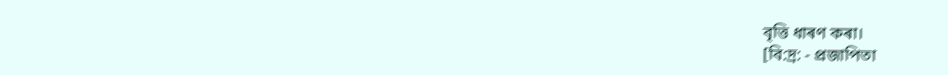বৃত্তি ধাৰণ কৰা।
[বি:দ্ৰ: - প্ৰজাপিতা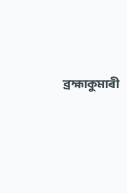ব্ৰহ্মাকুমাৰী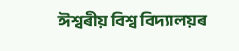ঈশ্বৰীয় বিশ্ব বিদ্যালয়ৰ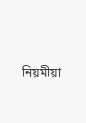নিয়মীয়া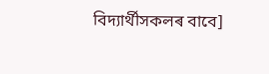বিদ্যাৰ্থীসকলৰ বাবে]